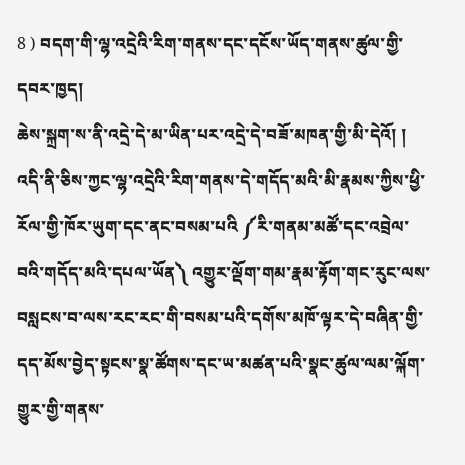8 ) བདག་གི་ལྷ་འདྲེའི་རིག་གནས་དང་དངོས་ཡོད་གནས་ཚུལ་གྱི་དབར་ཁྱད།
ཆེས་སྐྲག་ས་ནི་འདྲེ་དེ་མ་ཡིན་པར་འདྲེ་དེ་བཟོ་མཁན་གྱི་མི་དེའོ། ། འདི་ནི་ཅིས་ཀྱང་ལྷ་འདྲེའི་རིག་གནས་དེ་གདོད་མའི་མི་རྣམས་ཀྱིས་ཕྱི་རོལ་གྱི་ཁོར་ཡུག་དང་ནང་བསམ་པའི ༼རི་གནམ་མཚོ་དང་འབྲེལ་བའི་གདོད་མའི་དཔལ་ཡོན༽ འགྱུར་ལྡོག་གམ་རྣམ་རྟོག་གང་རུང་ལས་བསླངས་བ་ལས་རང་རང་གི་བསམ་པའི་དགོས་མཁོ་ལྟར་དེ་བཞིན་གྱི་དད་མོས་བྱེད་སྟངས་སྣ་ཚོགས་དང་ཡ་མཚན་པའི་སྣང་ཚུལ་ལམ་ལྐོག་གྱུར་གྱི་གནས་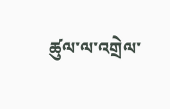ཚུལ་ལ་འགྲེལ་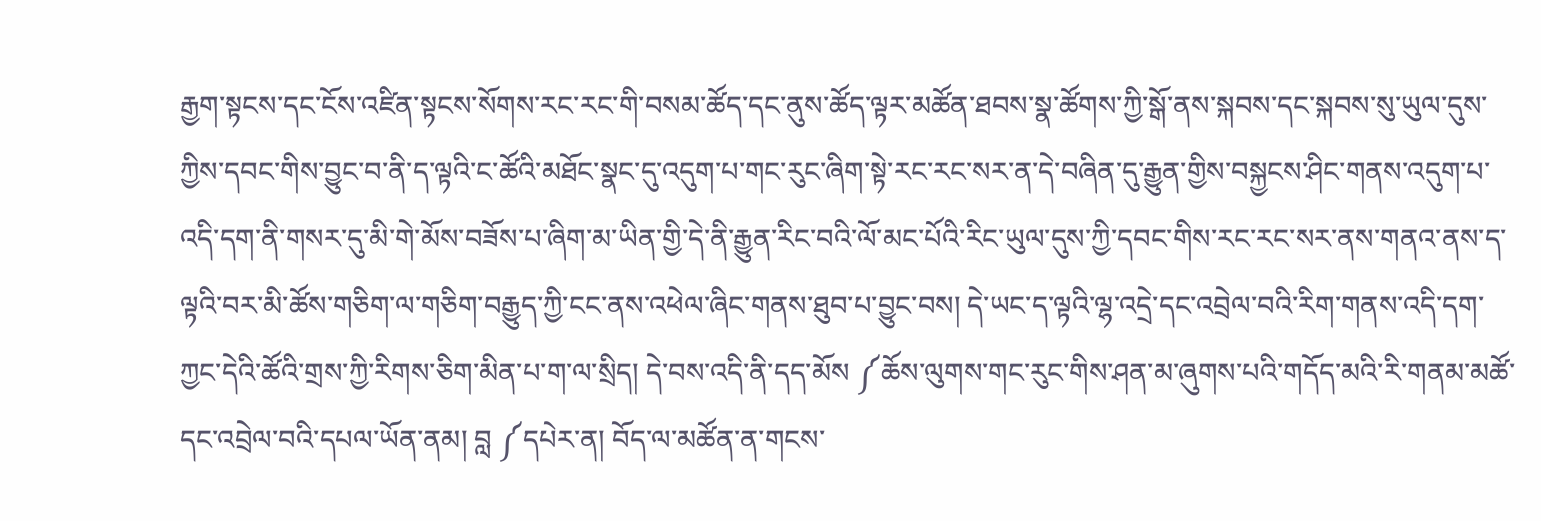རྒྱག་སྟངས་དང་ངོས་འཛིན་སྟངས་སོགས་རང་རང་གི་བསམ་ཚོད་དང་ནུས་ཚོད་ལྟར་མཚོན་ཐབས་སྣ་ཚོགས་ཀྱི་སྒོ་ནས་སྐབས་དང་སྐབས་སུ་ཡུལ་དུས་ཀྱིས་དབང་གིས་བྱུང་བ་ནི་ད་ལྟའི་ང་ཚོའི་མཐོང་སྣང་དུ་འདུག་པ་གང་རུང་ཞིག་སྟེ་རང་རང་སར་ན་དེ་བཞིན་དུ་རྒྱུན་གྱིས་བསྐྱངས་ཤིང་གནས་འདུག་པ་འདི་དག་ནི་གསར་དུ་མི་གེ་མོས་བཟོས་པ་ཞིག་མ་ཡིན་གྱི་དེ་ནི་རྒྱུན་རིང་བའི་ལོ་མང་པོའི་རིང་ཡུལ་དུས་ཀྱི་དབང་གིས་རང་རང་སར་ནས་གནའ་ནས་ད་ལྟའི་བར་མི་ཚོས་གཅིག་ལ་གཅིག་བརྒྱུད་ཀྱི་ངང་ནས་འཕེལ་ཞིང་གནས་ཐུབ་པ་བྱུང་བས། དེ་ཡང་ད་ལྟའི་ལྷ་འདྲེ་དང་འབྲེལ་བའི་རིག་གནས་འདི་དག་ཀྱང་དེའི་ཚོའི་གྲས་ཀྱི་རིགས་ཅིག་མིན་པ་ག་ལ་སྲིད། དེ་བས་འདི་ནི་དད་མོས ༼ཆོས་ལུགས་གང་རུང་གིས་ཤན་མ་ཞུགས་པའི་གདོད་མའི་རི་གནམ་མཚོ་དང་འབྲེལ་བའི་དཔལ་ཡོན་ནམ། བླ ༼དཔེར་ན། བོད་ལ་མཚོན་ན་གངས་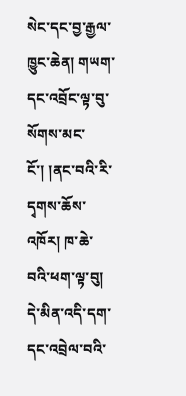སེང་དང་བྱ་རྒྱལ་ཁྱུང་ཆེན། གཡག་དང་འབྲོང་ལྟ་བུ་སོགས་མང་ངོ་། །ནང་བའི་རི་དྭགས་ཆོས་འཁོར། ཁ་ཆེ་བའི་ཕག་ལྟ་བུ། དེ་མིན་འདི་དག་དང་འབྲེལ་བའི་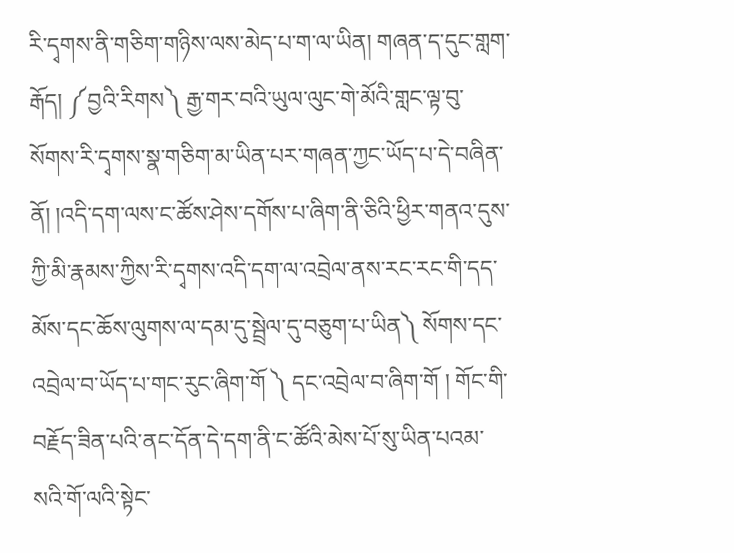རི་དྭགས་ནི་གཅིག་གཉིས་ལས་མེད་པ་ག་ལ་ཡིན། གཞན་ད་དུང་གླག་རྒོད། ༼བྱའི་རིགས༽ རྒྱ་གར་བའི་ཡུལ་ལུང་གེ་མོའི་གླང་ལྟ་བུ་སོགས་རི་དྭགས་སྣ་གཅིག་མ་ཡིན་པར་གཞན་ཀྱང་ཡོད་པ་དེ་བཞིན་ནོ། །འདི་དག་ལས་ང་ཚོས་ཤེས་དགོས་པ་ཞིག་ནི་ཅིའི་ཕྱིར་གནའ་དུས་ཀྱི་མི་རྣམས་ཀྱིས་རི་དྭགས་འདི་དག་ལ་འབྲེལ་ནས་རང་རང་གི་དད་མོས་དང་ཆོས་ལུགས་ལ་དམ་དུ་སྦྲེལ་དུ་བཅུག་པ་ཡིན༽ སོགས་དང་འབྲེལ་བ་ཡོད་པ་གང་རུང་ཞིག་གོ ༽ དང་འབྲེལ་བ་ཞིག་གོ ། གོང་གི་བརྗོད་ཟིན་པའི་ནང་དོན་དེ་དག་ནི་ང་ཚོའི་མེས་པོ་སུ་ཡིན་པའམ་སའི་གོ་ལའི་སྟེང་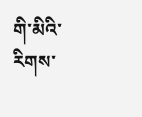གི་མིའི་རིགས་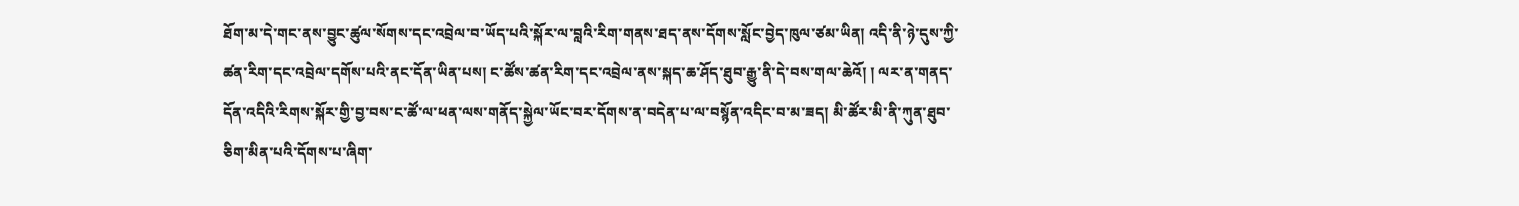ཐོག་མ་དེ་གང་ནས་བྱུང་ཚུལ་སོགས་དང་འབྲེལ་བ་ཡོད་པའི་སྐོར་ལ་བླའི་རིག་གནས་ཐད་ནས་དོགས་སློང་བྱེད་ཁུལ་ཙམ་ཡིན། འདི་ནི་ཉེ་དུས་ཀྱི་ཚན་རིག་དང་འབྲེལ་དགོས་པའི་ནང་དོན་ཡིན་པས། ང་ཚོས་ཚན་རིག་དང་འབྲེལ་ནས་སྐད་ཆ་ཤོད་ཐུབ་རྒྱུ་ནི་དེ་བས་གལ་ཆེའོ། ། ལར་ན་གནད་དོན་འདིའི་རིགས་སྐོར་གྱི་བྱ་བས་ང་ཚོ་ལ་ཕན་ལས་གནོད་སྐྱེལ་ཡོང་བར་དོགས་ན་བདེན་པ་ལ་བསྙོན་འདིང་བ་མ་ཟད། མི་ཚོར་མི་ནི་ཀུན་ཐུབ་ཅིག་མིན་པའི་དོགས་པ་ཞིག་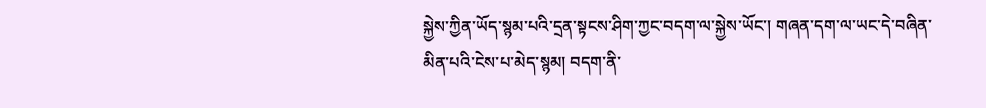སྐྱེས་ཀྱིན་ཡོད་སྙམ་པའི་དྲན་སྟངས་ཤིག་ཀྱང་བདག་ལ་སྐྱེས་ཡོང་། གཞན་དག་ལ་ཡང་དེ་བཞིན་མིན་པའི་ངེས་པ་མེད་སྙམ། བདག་ནི་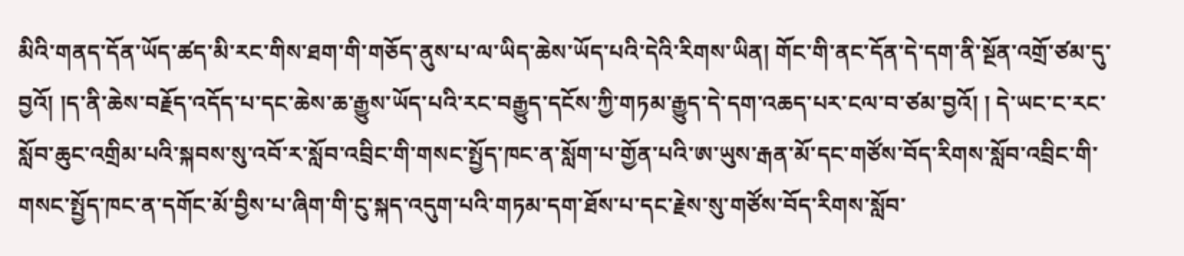མིའི་གནད་དོན་ཡོད་ཚད་མི་རང་གིས་ཐག་གི་གཅོད་ནུས་པ་ལ་ཡིད་ཆེས་ཡོད་པའི་དེའི་རིགས་ཡིན། གོང་གི་ནང་དོན་དེ་དག་ནི་སྔོན་འགྲོ་ཙམ་དུ་བྱའོ། །ད་ནི་ཆེས་བརྗོད་འདོད་པ་དང་ཆེས་ཆ་རྒྱུས་ཡོད་པའི་རང་བརྒྱུད་དངོས་ཀྱི་གཏམ་རྒྱུད་དེ་དག་འཆད་པར་ངལ་བ་ཙམ་བྱའོ། ། དེ་ཡང་ང་རང་སློབ་ཆུང་འགྲིམ་པའི་སྐབས་སུ་འབོ་ར་སློབ་འབྲིང་གི་གསང་སྤྱོད་ཁང་ན་སློག་པ་གྱོན་པའི་ཨ་ཡུས་རྒན་མོ་དང་གཙོས་བོད་རིགས་སློབ་འབྲིང་གི་གསང་སྤྱོད་ཁང་ན་དགོང་མོ་བྱིས་པ་ཞིག་གི་ངུ་སྐད་འདུག་པའི་གཏམ་དག་ཐོས་པ་དང་རྗེས་སུ་གཙོས་བོད་རིགས་སློབ་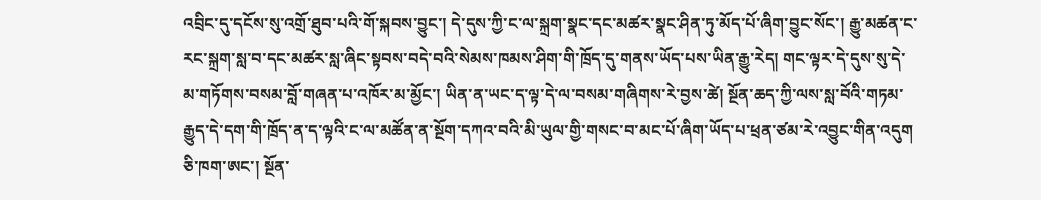འབྲིང་དུ་དངོས་སུ་འགྲོ་ཐུབ་པའི་གོ་སྐབས་བྱུང་། དེ་དུས་ཀྱི་ང་ལ་སྐྲག་སྣང་དང་མཚར་སྣང་ཤིན་ཏུ་མོད་པོ་ཞིག་བྱུང་སོང་། རྒྱུ་མཚན་ང་རང་སྐྲག་སླ་བ་དང་མཚར་སླ་ཞིང་སྟབས་བདེ་བའི་སེམས་ཁམས་ཤིག་གི་ཁྲོད་དུ་གནས་ཡོད་པས་ཡིན་རྒྱུ་རེད། གང་ལྟར་དེ་དུས་སུ་དེ་མ་གཏོགས་བསམ་བློ་གཞན་པ་འཁོར་མ་མྱོང་། ཡིན་ན་ཡང་ད་ལྟ་དེ་ལ་བསམ་གཞིགས་རེ་བྱས་ཚེ། སྔོན་ཆད་ཀྱི་ལས་སླ་བོའི་གཏམ་རྒྱུད་དེ་དག་གི་ཁྲོད་ན་ད་ལྟའི་ང་ལ་མཚོན་ན་སྔོག་དཀའ་བའི་མི་ཡུལ་གྱི་གསང་བ་མང་པོ་ཞིག་ཡོད་པ་ཕྲན་ཙམ་རེ་འབྱུང་གིན་འདུག ཅི་ཁག་ཨང་། སྔོན་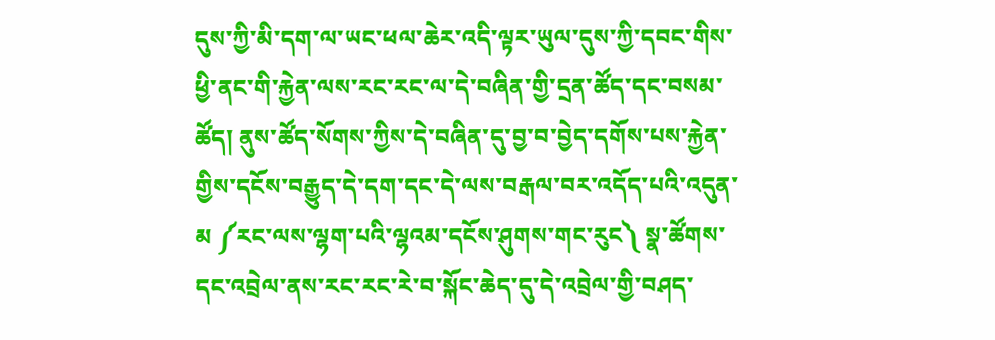དུས་ཀྱི་མི་དག་ལ་ཡང་ཕལ་ཆེར་འདི་ལྟར་ཡུལ་དུས་ཀྱི་དབང་གིས་ཕྱི་ནང་གི་རྐྱེན་ལས་རང་རང་ལ་དེ་བཞིན་གྱི་དྲན་ཚོད་དང་བསམ་ཚོད། ནུས་ཚོད་སོགས་ཀྱིས་དེ་བཞིན་དུ་བྱ་བ་བྱེད་དགོས་པས་རྐྱེན་གྱིས་དངོས་བརྒྱུད་དེ་དག་དང་དེ་ལས་བརྒལ་བར་འདོད་པའི་འདུན་མ ༼རང་ལས་ལྷག་པའི་ལྷའམ་དངོས་ཤུགས་གང་རུང༽ སྣ་ཚོགས་དང་འབྲེལ་ནས་རང་རང་རེ་བ་སྐོང་ཆེད་དུ་དེ་འབྲེལ་གྱི་བཤད་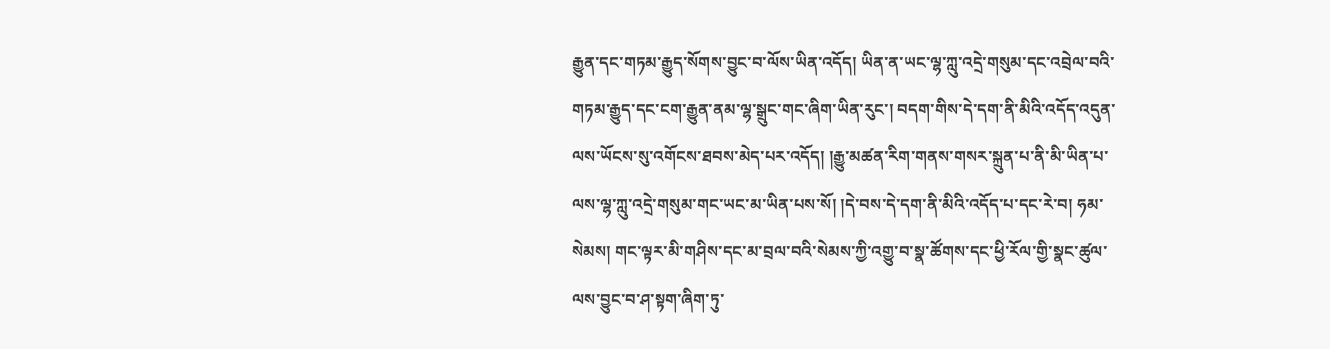རྒྱུན་དང་གཏམ་རྒྱུད་སོགས་བྱུང་བ་ལོས་ཡིན་འདོད། ཡིན་ན་ཡང་ལྷ་ཀླུ་འདྲེ་གསུམ་དང་འབྲེལ་བའི་གཏམ་རྒྱུད་དང་ངག་རྒྱུན་ནམ་ལྷ་སྒྲུང་གང་ཞིག་ཡིན་རུང་། བདག་གིས་དེ་དག་ནི་མིའི་འདོད་འདུན་ལས་ཡོངས་སུ་འགོངས་ཐབས་མེད་པར་འདོད། །རྒྱུ་མཚན་རིག་གནས་གསར་སྐྲུན་པ་ནི་མི་ཡིན་པ་ལས་ལྷ་ཀླུ་འདྲེ་གསུམ་གང་ཡང་མ་ཡིན་པས་སོ། །དེ་བས་དེ་དག་ནི་མིའི་འདོད་པ་དང་རེ་བ། ཧམ་སེམས། གང་ལྟར་མི་གཤིས་དང་མ་བྲལ་བའི་སེམས་ཀྱི་འགྱུ་བ་སྣ་ཚོགས་དང་ཕྱི་རོལ་གྱི་སྣང་ཚུལ་ལས་བྱུང་བ་ཤ་སྟག་ཞིག་ཏུ་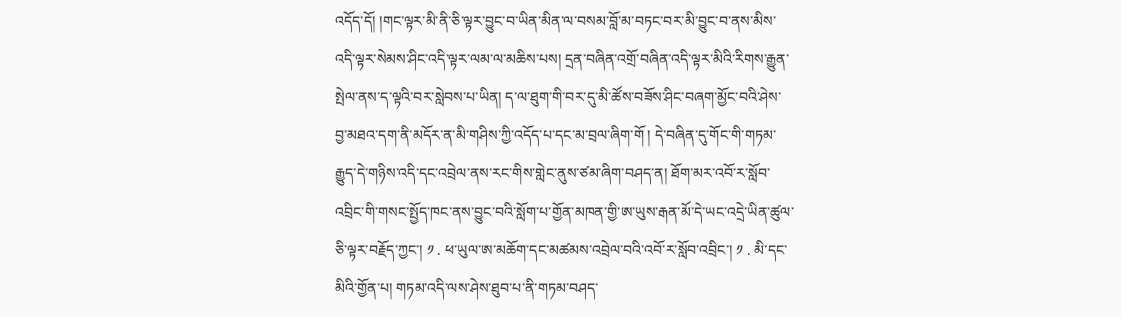འདོད་དོ། །གང་ལྟར་མི་ནི་ཅི་ལྟར་བྱུང་བ་ཡིན་མིན་ལ་བསམ་བློ་མ་བཏང་བར་མི་བྱུང་བ་ནས་མིས་འདི་ལྟར་སེམས་ཤིང་འདི་ལྟར་ལམ་ལ་མཆིས་པས། དྲན་བཞིན་འགྲོ་བཞིན་འདི་ལྟར་མིའི་རིགས་རྒྱུན་སྤེལ་ནས་ད་ལྟའི་བར་སླེབས་པ་ཡིན། ད་ལ་ཐུག་གི་བར་དུ་མི་ཚོས་བཟོས་ཤིང་བཞག་མྱོང་བའི་ཤེས་བྱ་མཐའ་དག་ནི་མདོར་ན་མི་གཤིས་ཀྱི་འདོད་པ་དང་མ་བྲལ་ཞིག་གོ ། དེ་བཞིན་དུ་གོང་གི་གཏམ་རྒྱུད་དེ་གཉིས་འདི་དང་འབྲེལ་ནས་རང་གིས་གླེང་ནུས་ཙམ་ཞིག་བཤད་ན། ཐོག་མར་འབོ་ར་སློབ་འབྲིང་གི་གསང་སྤྱོད་ཁང་ནས་བྱུང་བའི་སློག་པ་གྱོན་མཁན་གྱི་ཨ་ཡུས་རྒན་མོ་དེ་ཡང་འདྲེ་ཡིན་ཚུལ་ཅི་ལྟར་བརྗོད་ཀྱང་། ༡ . ཕ་ཡུལ་ཨ་མཆོག་དང་མཚམས་འབྲེལ་བའི་འབོ་ར་སློབ་འབྲིང་། ༡ . མི་དང་མིའི་གྱོན་པ། གཏམ་འདི་ལས་ཤེས་ཐུབ་པ་ནི་གཏམ་བཤད་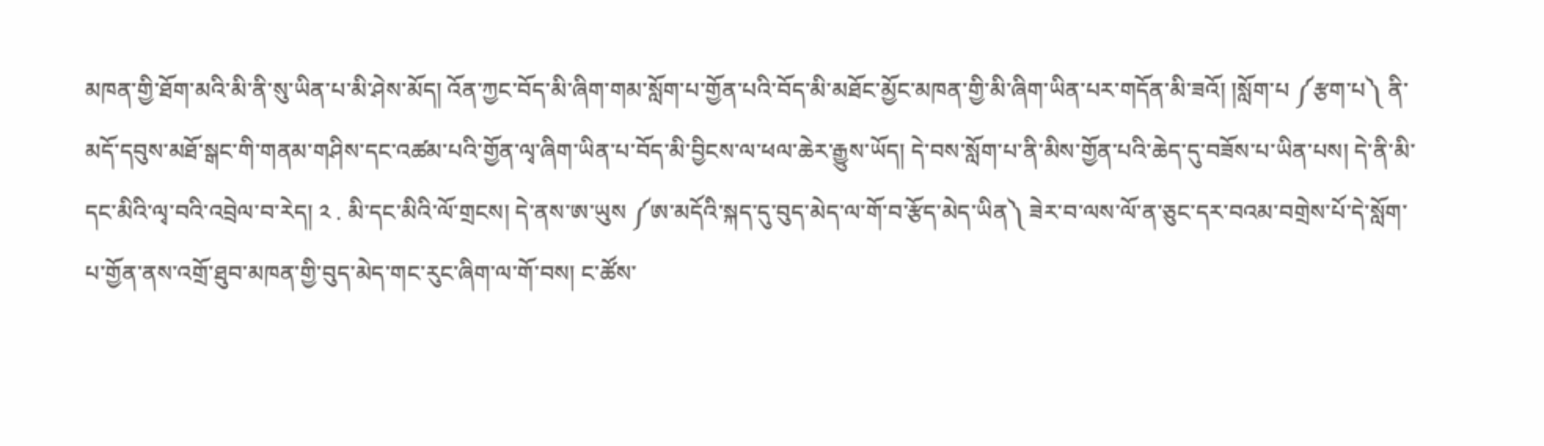མཁན་གྱི་ཐོག་མའི་མི་ནི་སུ་ཡིན་པ་མི་ཤེས་མོད། འོན་ཀྱང་བོད་མི་ཞིག་གམ་སློག་པ་གྱོན་པའི་བོད་མི་མཐོང་མྱོང་མཁན་གྱི་མི་ཞིག་ཡིན་པར་གདོན་མི་ཟའོ། །སློག་པ ༼རྩག་པ༽ ནི་མདོ་དབུས་མཐོ་སྒང་གི་གནམ་གཤིས་དང་འཚམ་པའི་གྱོན་ལྭ་ཞིག་ཡིན་པ་བོད་མི་བྱིངས་ལ་ཕལ་ཆེར་རྒྱུས་ཡོད། དེ་བས་སློག་པ་ནི་མིས་གྱོན་པའི་ཆེད་དུ་བཟོས་པ་ཡིན་པས། དེ་ནི་མི་དང་མིའི་ལྭ་བའི་འབྲེལ་བ་རེད། ༢ . མི་དང་མིའི་ལོ་གྲངས། དེ་ནས་ཨ་ཡུས ༼ཨ་མདོའི་སྐད་དུ་བུད་མེད་ལ་གོ་བ་རྩོད་མེད་ཡིན༽ ཟེར་བ་ལས་ལོ་ན་ཅུང་དར་བའམ་བགྲེས་པོ་དེ་སློག་པ་གྱོན་ནས་འགྲོ་ཐུབ་མཁན་གྱི་བུད་མེད་གང་རུང་ཞིག་ལ་གོ་བས། ང་ཚོས་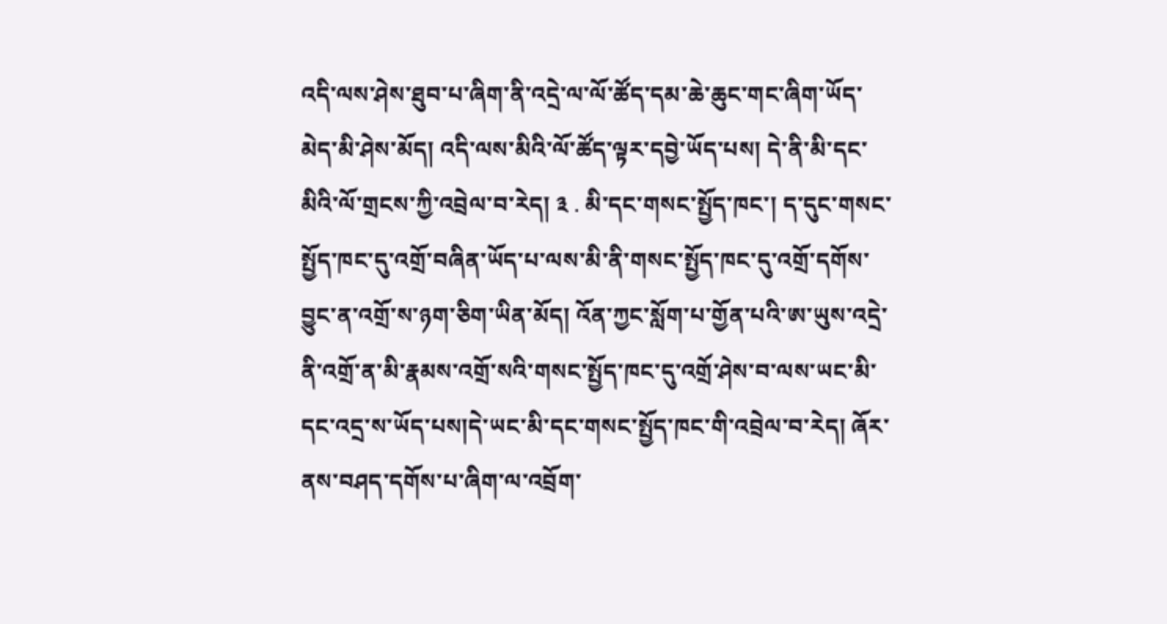འདི་ལས་ཤེས་ཐུབ་པ་ཞིག་ནི་འདྲེ་ལ་ལོ་ཚོད་དམ་ཆེ་ཆུང་གང་ཞིག་ཡོད་མེད་མི་ཤེས་མོད། འདི་ལས་མིའི་ལོ་ཚོད་ལྟར་དབྱེ་ཡོད་པས། དེ་ནི་མི་དང་མིའི་ལོ་གྲངས་ཀྱི་འབྲེལ་བ་རེད། ༣ . མི་དང་གསང་སྤྱོད་ཁང་། ད་དུང་གསང་སྤྱོད་ཁང་དུ་འགྲོ་བཞིན་ཡོད་པ་ལས་མི་ནི་གསང་སྤྱོད་ཁང་དུ་འགྲོ་དགོས་བྱུང་ན་འགྲོ་ས་ཉག་ཅིག་ཡིན་མོད། འོན་ཀྱང་སློག་པ་གྱོན་པའི་ཨ་ཡུས་འདྲེ་ནི་འགྲོ་ན་མི་རྣམས་འགྲོ་སའི་གསང་སྤྱོད་ཁང་དུ་འགྲོ་ཤེས་བ་ལས་ཡང་མི་དང་འདྲ་ས་ཡོད་པས།དེ་ཡང་མི་དང་གསང་སྤྱོད་ཁང་གི་འབྲེལ་བ་རེད། ཞོར་ནས་བཤད་དགོས་པ་ཞིག་ལ་འབྲོག་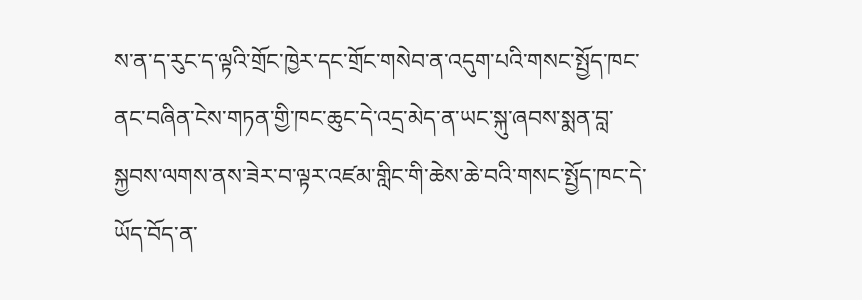ས་ན་ད་རུང་ད་ལྟའི་གྲོང་ཁྱེར་དང་གྲོང་གསེབ་ན་འདུག་པའི་གསང་སྤྱོད་ཁང་ནང་བཞིན་ངེས་གཏན་གྱི་ཁང་ཆུང་དེ་འདྲ་མེད་ན་ཡང་སྐུ་ཞབས་སྨན་བླ་སྐྱབས་ལགས་ནས་ཟེར་བ་ལྟར་འཛམ་གླིང་གི་ཆེས་ཆེ་བའི་གསང་སྤྱོད་ཁང་དེ་ཡོད་བོད་ན་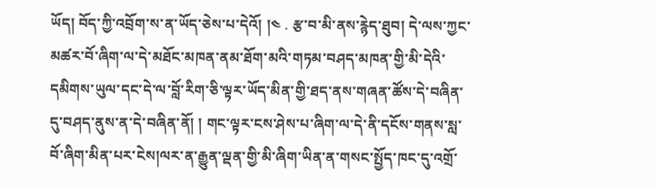ཡོད། བོད་ཀྱི་འབྲོག་ས་ན་ཡོད་ཅེས་པ་དེའོ། །༤ . རྩ་བ་མི་ནས་རྙེད་ཐུབ། དེ་ལས་ཀྱང་མཚར་བོ་ཞིག་ལ་དེ་མཐོང་མཁན་ནམ་ཐོག་མའི་གཏམ་བཤད་མཁན་གྱི་མི་དེའི་དམིགས་ཡུལ་དང་དེ་ལ་བློ་རིག་ཅི་ལྟར་ཡོད་མིན་གྱི་ཐད་ནས་གཞན་ཚོས་དེ་བཞིན་དུ་བཤད་ནུས་ན་དེ་བཞིན་ནོ། ། གང་ལྟར་ངས་ཤེས་པ་ཞིག་ལ་དེ་ནི་དངོས་གནས་སླ་བོ་ཞིག་མིན་པར་ངེས།ལར་ན་རྒྱུན་ལྡན་གྱི་མི་ཞིག་ཡིན་ན་གསང་སྤྱོད་ཁང་དུ་འགྲོ་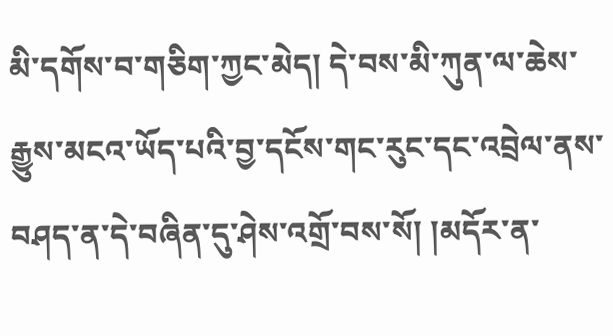མི་དགོས་བ་གཅིག་ཀྱང་མེད། དེ་བས་མི་ཀུན་ལ་ཆེས་རྒྱུས་མངའ་ཡོད་པའི་བྱ་དངོས་གང་རུང་དང་འབྲེལ་ནས་བཤད་ན་དེ་བཞིན་དུ་ཤེས་འགྲོ་བས་སོ། །མདོར་ན་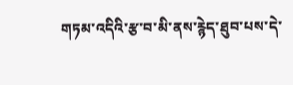གཏམ་འདིའི་རྩ་བ་མི་ནས་རྙེད་ཐུབ་པས་དེ་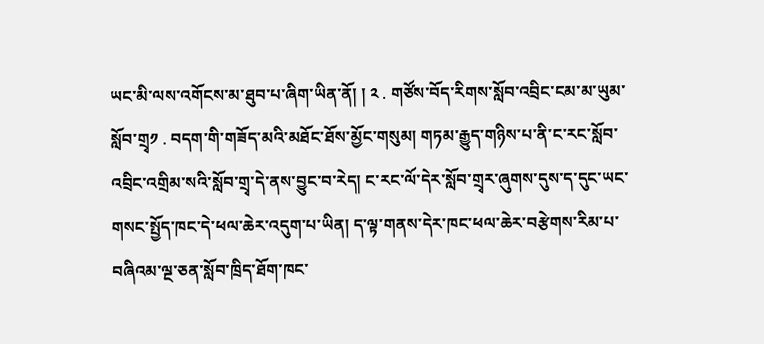ཡང་མི་ལས་འགོངས་མ་ཐུབ་པ་ཞིག་ཡིན་ནོ། ། ༢ . གཙོས་བོད་རིགས་སློབ་འབྲིང་ངམ་མ་ཡུམ་སློབ་གྲྭ༡ . བདག་གི་གཟོད་མའི་མཐོང་ཐོས་མྱོང་གསུམ། གཏམ་རྒྱུད་གཉིས་པ་ནི་ང་རང་སློབ་འབྲིང་འགྲིམ་སའི་སློབ་གྲྭ་དེ་ནས་བྱུང་བ་རེད། ང་རང་ལོ་དེར་སློབ་གྲྭར་ཞུགས་དུས་ད་དུང་ཡང་གསང་སྤྱོད་ཁང་དེ་ཕལ་ཆེར་འདུག་པ་ཡིན། ད་ལྟ་གནས་དེར་ཁང་ཕལ་ཆེར་བརྩེགས་རིམ་པ་བཞིའམ་ལྔ་ཅན་སློབ་ཁྲིད་ཐོག་ཁང་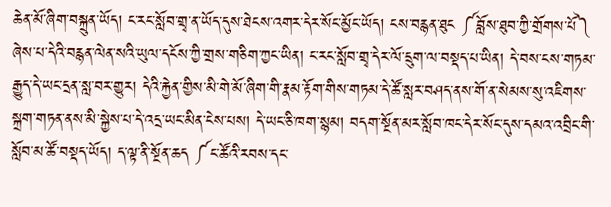ཆེན་མོ་ཞིག་བསྐྲུན་ཡོད། ང་རང་སློབ་གྲྭ་ན་ཡོད་དུས་ཐེངས་འགར་དེར་སོང་མྱོང་ཡོད། ངས་བརྙན་ཐུང ༼བློས་ཐུབ་ཀྱི་གྲོགས་པོ༽ ཞེས་པ་དེའི་བརྙན་ལེན་སའི་ཡུལ་དངོས་ཀྱི་གྲས་གཅིག་ཀྱང་ཡིན། ང་རང་སློབ་གྲྭ་དེར་ལོ་དྲུག་ལ་བསྡད་པ་ཡིན། དེ་བས་ངས་གཏམ་རྒྱུད་དེ་ཡང་དྲན་སླ་བར་གྱུར། དེའི་རྐྱེན་གྱིས་མི་གེ་མོ་ཞིག་གི་རྣམ་རྟོག་གིས་གཏམ་དེ་ཚོ་སླར་བཤད་ནས་གོ་ན་སེམས་སུ་འཇིགས་སྐྲག་གཏན་ནས་མི་སྐྱེས་པ་དེ་འདྲ་ཡང་མིན་ངེས་པས། དེ་ཡང་ཅི་ཁག་སྙམ། བདག་སྔོན་མར་སློབ་ཁང་དེར་སོང་དུས་དམའ་འབྲིང་གི་སློབ་མ་ཚོ་བསྡད་ཡོད། ད་ལྟ་ནི་སྔོན་ཆད ༼ང་ཚོའི་རབས་དང་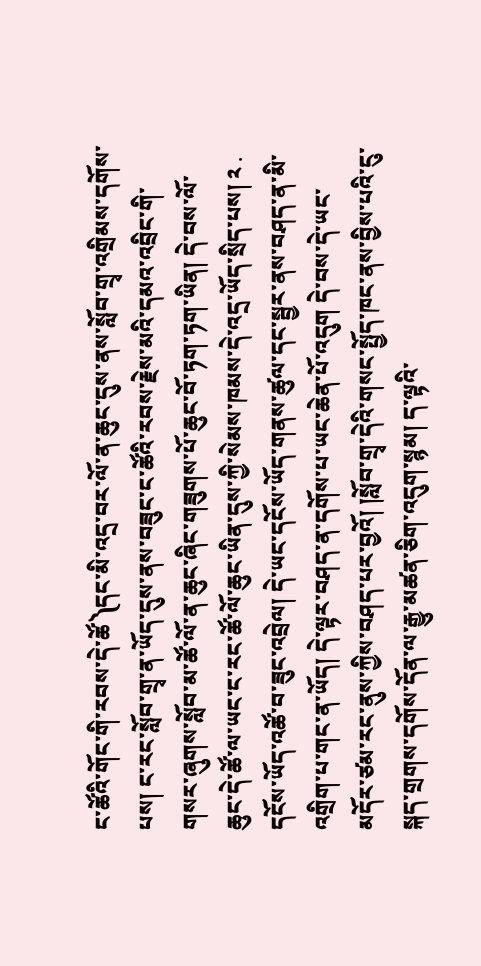ང་ཚོའི་གོང་གི་རབས་དེ་ཚོ༽དང་མི་འདྲ་བར་ལོ་ན་ཆུང་དུས་ནས་སློབ་གྲྭ་འགྲིམས་དགོས་པས། ང་རང་སློབ་གྲྭ་ན་ཡོད་དུས་ནས་བཟུང་ང་ཚོའི་རབས་རྗེས་མའི་དམའ་འབྲིང་གི་གསར་ཞུགས་སློབ་མ་ཚོ་ལོ་ན་ཆུང་ཞིང་གཟུགས་པོ་ཆུང་བོ་ཏག་ཏག་ཡིན། དེ་བས་ལོ་ཆུང་དེ་ཚོ་ལ་ཡང་ང་རང་ཚོ་ལོ་ཆུང་ཡིན་དུས་ཀྱི་སེམས་ཁམས་དེ་འདྲ་ཡོད་སྲིད་པས། ༢ . དངོས་ཡོད་འཚོ་བ་ཟུང་འབྲེལ། དེ་ཡང་དངོས་ཡོད་གནས་ཚུལ་དང་སྦྱར་ནས་བཤད་ན་མི་འགྲིག་པ་གང་ན་ཡོད། དེ་ལྟར་བཤད་ན་དགོས་པ་ཡང་ཆེན་པོ་འདུག དེ་བས་དེ་ཡང་མདོར་ཙམ་རང་ནུས་ཀྱིས་བཤད་པར་བྱའོ། །སློབ་གྲྭ་དེའི་གསང་སྤྱོད་ཁང་ནས་བྱིས་པའི་ངུ་སྐད་གྲགས་དགོས་དོན་ལ་རྒྱུ་མཚན་ཅིག་འདུག་སྙམ། ད་ལྟའི་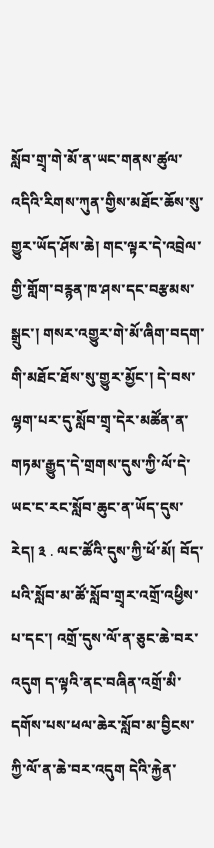སློབ་གྲྭ་གེ་མོ་ན་ཡང་གནས་ཚུལ་འདིའི་རིགས་ཀུན་གྱིས་མཐོང་ཆོས་སུ་གྱུར་ཡོད་ཤོས་ཆེ། གང་ལྟར་དེ་འབྲེལ་གྱི་གློག་བརྙན་ཁ་ཤས་དང་བརྩམས་སྒྲུང་། གསར་འགྱུར་གེ་མོ་ཞིག་བདག་གི་མཐོང་ཐོས་སུ་གྱུར་མྱོང་། དེ་བས་ལྷག་པར་དུ་སློབ་གྲྭ་དེར་མཚོན་ན་གཏམ་རྒྱུད་དེ་གྲགས་དུས་ཀྱི་ལོ་དེ་ཡང་ང་རང་སློབ་ཆུང་ན་ཡོད་དུས་རེད། ༣ . ལང་ཚོའི་དུས་ཀྱི་ཕོ་མོ། བོད་པའི་སློབ་མ་ཚོ་སློབ་གྲྭར་འགྲོ་འཕྱིས་པ་དང་། འགྲོ་དུས་ལོ་ན་ཅུང་ཆེ་བར་འདུག ད་ལྟའི་ནང་བཞིན་འགྲོ་མི་དགོས་པས་ཕལ་ཆེར་སློབ་མ་བྱིངས་ཀྱི་ལོ་ན་ཆེ་བར་འདུག དེའི་རྐྱེན་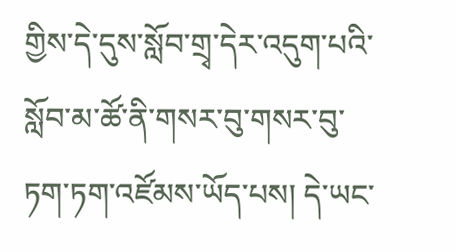གྱིས་དེ་དུས་སློབ་གྲྭ་དེར་འདུག་པའི་སློབ་མ་ཚོ་ནི་གསར་བུ་གསར་བུ་ཏག་ཏག་འཛོམས་ཡོད་པས། དེ་ཡང་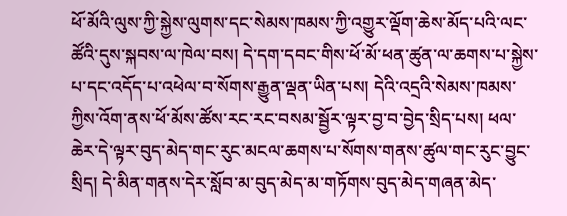ཕོ་མོའི་ལུས་ཀྱི་སྐྱེས་ལུགས་དང་སེམས་ཁམས་ཀྱི་འགྱུར་ལྡོག་ཆེས་མོད་པའི་ལང་ཚོའི་དུས་སྐབས་ལ་ཁེལ་བས། དེ་དག་དབང་གིས་ཕོ་མོ་ཕན་ཚུན་ལ་ཆགས་པ་སྐྱེས་པ་དང་འདོད་པ་འཕེལ་བ་སོགས་རྒྱུན་ལྡན་ཡིན་པས། དེའི་འདྲའི་སེམས་ཁམས་ཀྱིས་འོག་ནས་ཕོ་མོས་ཚོས་རང་རང་བསམ་སྦྱོར་ལྟར་བྱ་བ་བྱེད་སྲིད་པས། ཕལ་ཆེར་དེ་ལྟར་བུད་མེད་གང་རུང་མངལ་ཆགས་པ་སོགས་གནས་ཚུལ་གང་རུང་བྱུང་སྲིད། དེ་མིན་གནས་དེར་སློབ་མ་བུད་མེད་མ་གཏོགས་བུད་མེད་གཞན་མེད་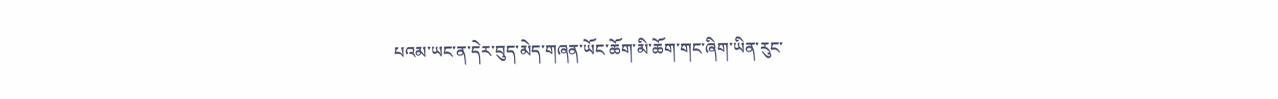པའམ་ཡང་ན་དེར་བུད་མེད་གཞན་ཡོང་ཆོག་མི་ཆོག་གང་ཞིག་ཡིན་རུང་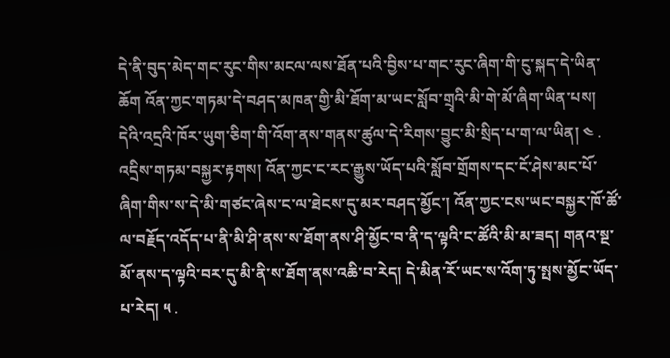དེ་ནི་བུད་མེད་གང་རུང་གིས་མངལ་ལས་ཐོན་པའི་བྱིས་པ་གང་རུང་ཞིག་གི་ངུ་སྐད་དེ་ཡིན་ཆོག འོན་ཀྱང་གཏམ་དེ་བཤད་མཁན་གྱི་མི་ཐོག་མ་ཡང་སློབ་གྲྭའི་མི་གེ་མོ་ཞིག་ཡིན་པས། དེའི་འདྲའི་ཁོར་ཡུག་ཅིག་གི་འོག་ནས་གནས་ཚུལ་དེ་རིགས་བྱུང་མི་སྲིད་པ་ག་ལ་ཡིན། ༤ . འདྲིས་གཏམ་བསྐྱར་རྟགས། འོན་ཀྱང་ང་རང་རྒྱུས་ཡོད་པའི་སློབ་གྲོགས་དང་ངོ་ཤེས་མང་པོ་ཞིག་གིས་ས་དེ་མི་གཙང་ཞེས་ང་ལ་ཐེངས་དུ་མར་བཤད་མྱོང་། འོན་ཀྱང་ངས་ཡང་བསྐྱར་ཁོ་ཚོ་ལ་བརྗོད་འདོད་པ་ནི་མི་ཤི་ནས་ས་ཐོག་ནས་ཤི་མྱོང་བ་ནི་ད་ལྟའི་ང་ཚོའི་མི་མ་ཟད། གནའ་སྔ་མོ་ནས་ད་ལྟའི་བར་དུ་མི་ནི་ས་ཐོག་ནས་འཆི་བ་རེད། དེ་མིན་རོ་ཡང་ས་འོག་ཏུ་སྤས་མྱོང་ཡོད་པ་རེད། ༥ .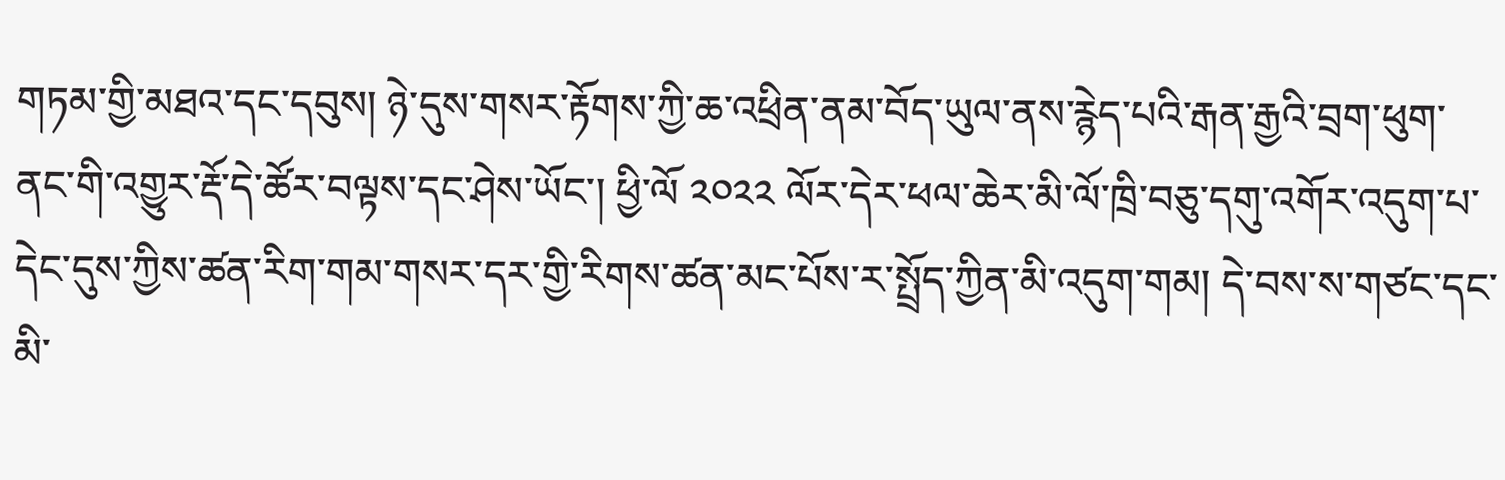གཏམ་གྱི་མཐའ་དང་དབུས། ཉེ་དུས་གསར་རྟོགས་ཀྱི་ཆ་འཕྲིན་ནམ་བོད་ཡུལ་ནས་རྙེད་པའི་རྒན་རྒྱའི་བྲག་ཕུག་ནང་གི་འགྱུར་རྡོ་དེ་ཚོར་བལྟས་དང་ཤེས་ཡོང་། ཕྱི་ལོ ༢༠༢༢ ལོར་དེར་ཕལ་ཆེར་མི་ལོ་ཁྲི་བཅུ་དགུ་འགོར་འདུག་པ་དེང་དུས་ཀྱིས་ཚན་རིག་གམ་གསར་དར་གྱི་རིགས་ཚན་མང་པོས་ར་སྤྲོད་ཀྱིན་མི་འདུག་གམ། དེ་བས་ས་གཙང་དང་མི་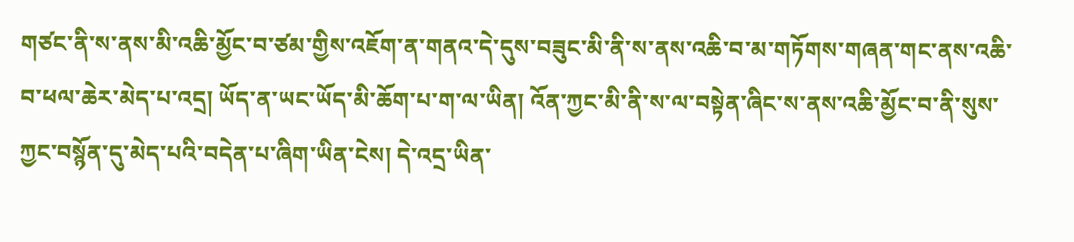གཙང་ནི་ས་ནས་མི་འཆི་མྱོང་བ་ཙམ་གྱིས་འཇོག་ན་གནའ་དེ་དུས་བཟུང་མི་ནི་ས་ནས་འཆི་བ་མ་གཏོགས་གཞན་གང་ནས་འཆི་བ་ཕལ་ཆེར་མེད་པ་འདྲ། ཡོད་ན་ཡང་ཡོད་མི་ཆོག་པ་ག་ལ་ཡིན། འོན་ཀྱང་མི་ནི་ས་ལ་བསྟེན་ཞིང་ས་ནས་འཆི་མྱོང་བ་ནི་སུས་ཀྱང་བསྙོན་དུ་མེད་པའི་བདེན་པ་ཞིག་ཡིན་ངེས། དེ་འདྲ་ཡིན་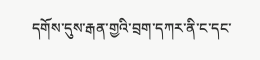དགོས་དུས་རྒན་གྱའི་བྲག་དཀར་ནི་ང་དང་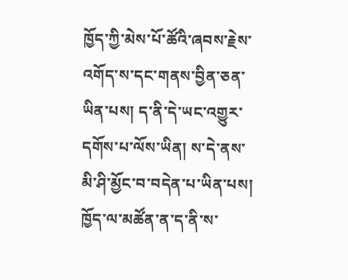ཁྱོད་ཀྱི་མེས་པོ་ཚོའི་ཞབས་རྗེས་འགོད་ས་དང་གནས་བྱིན་ཅན་ཡིན་པས། ད་ནི་དེ་ཡང་འགྱུར་དགོས་པ་ལོས་ཡིན། ས་དེ་ནས་མི་ཤི་མྱོང་བ་བདེན་པ་ཡིན་པས། ཁྱོད་ལ་མཚོན་ན་ད་ནི་ས་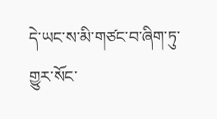དེ་ཡང་ས་མི་གཙང་བ་ཞིག་ཏུ་གྱུར་སོང་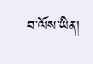བ་ལོས་ཡིན།